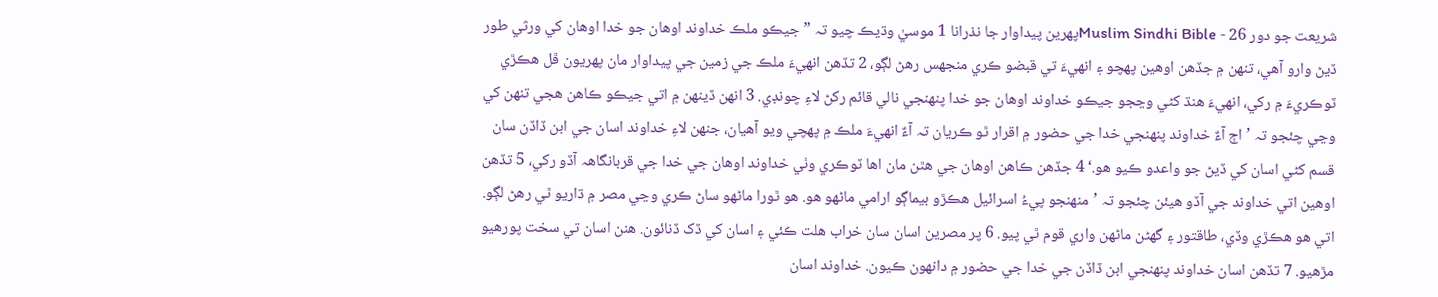شريعت جو دور 26 - Muslim Sindhi Bibleپهرين پيداوار جا نذرانا 1 موسيٰ وڌيڪ چيو تہ ”جيڪو ملڪ خداوند اوهان جو خدا اوهان کي ورثي طور ڏيڻ وارو آهي، تنهن ۾ جڏهن اوهين پهچو ۽ انهيءَ تي قبضو ڪري منجھس رهڻ لڳو، 2 تڏهن انهيءَ ملڪ جي زمين جي پيداوار مان پهريون ڦل هڪڙي ٽوڪريءَ ۾ رکي، انهيءَ هنڌ کڻي وڃجو جيڪو خداوند اوهان جو خدا پنهنجي نالي قائم رکڻ لاءِ چونڊي. 3 انهن ڏينهن ۾ اتي جيڪو ڪاهن هجي تنهن کي وڃي چئجو تہ ’اڄ آءٌ خداوند پنهنجي خدا جي حضور ۾ اقرار ٿو ڪريان تہ آءٌ انهيءَ ملڪ ۾ پهچي ويو آهيان، جنهن لاءِ خداوند اسان جي ابن ڏاڏن سان قسم کڻي اسان کي ڏيڻ جو واعدو ڪيو هو.‘ 4 جڏهن ڪاهن اوهان جي هٿن مان اها ٽوڪري وٺي خداوند اوهان جي خدا جي قربانگاهہ آڏو رکي، 5 تڏهن اوهين اتي خداوند جي آڏو هيئن چئجو تہ ’منهنجو پيءُ اسرائيل هڪڙو بيماڳو ارامي ماڻهو هو. هو ٿورا ماڻهو ساڻ ڪري وڃي مصر ۾ ڌاريو ٿي رهڻ لڳو. اتي هو هڪڙي وڏي، طاقتور ۽ گھڻن ماڻهن واري قوم ٿي پيو. 6 پر مصرين اسان سان خراب هلت ڪئي ۽ اسان کي ڏک ڏنائون. هنن اسان تي سخت پورهيو مڙهيو. 7 تڏهن اسان خداوند پنهنجي ابن ڏاڏن جي خدا جي حضور ۾ دانهون ڪيون. خداوند اسان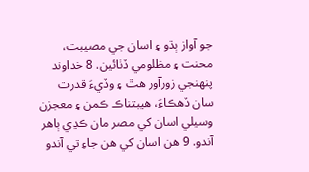جو آواز ٻڌو ۽ اسان جي مصيبت، محنت ۽ مظلومي ڏٺائين. 8 خداوند پنهنجي زورآور هٿ ۽ وڏيءَ قدرت سان ڏهڪاءَ، هيبتناڪ ڪمن ۽ معجزن وسيلي اسان کي مصر مان ڪڍي ٻاهر آندو. 9 هن اسان کي هن جاءِ تي آندو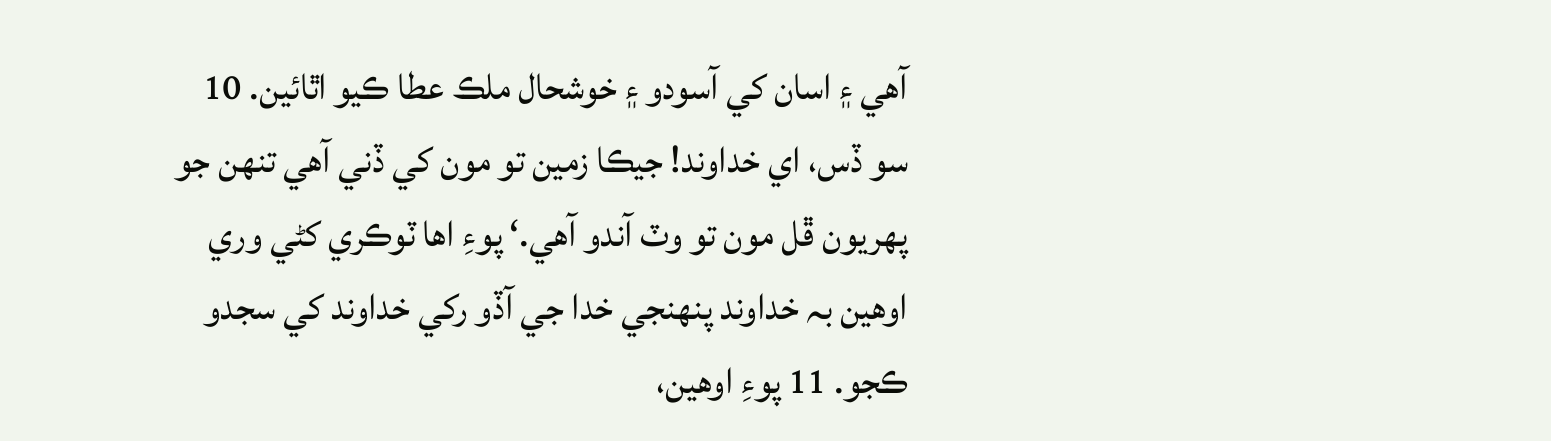آهي ۽ اسان کي آسودو ۽ خوشحال ملڪ عطا ڪيو اٿائين. 10 سو ڏس، اي خداوند! جيڪا زمين تو مون کي ڏني آهي تنهن جو پهريون ڦل مون تو وٽ آندو آهي.‘ پوءِ اها ٽوڪري کڻي وري اوهين بہ خداوند پنهنجي خدا جي آڏو رکي خداوند کي سجدو ڪجو. 11 پوءِ اوهين،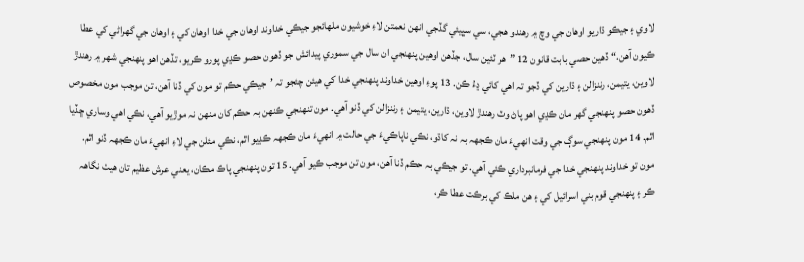لاوي ۽ جيڪو ڌاريو اوهان جي وچ ۾ رهندو هجي، سي سڀيئي گڏجي انهن نعمتن لاءِ خوشيون ملهائجو جيڪي خداوند اوهان جي خدا اوهان کي ۽ اوهان جي گھراڻي کي عطا ڪيون آهن.“ ڏهين حصي بابت قانون 12 ”هر ٽئين سال، جڏهن اوهين پنهنجي ان سال جي سموري پيدائش جو ڏهون حصو ڪڍي پورو ڪريو، تڏهن اهو پنهنجي شهر ۾ رهندڙ لاوين، يتيمن، رننزالن ۽ ڌارين کي ڏجو تہ اهي کائي ڍءُ ڪن. 13 پوءِ اوهين خداوند پنهنجي خدا کي هيئن چئجو تہ ’جيڪي حڪم تو مون کي ڏنا آهن، تن موجب مون مخصوص ڏهون حصو پنهنجي گھر مان ڪڍي اهو پاڻ وٽ رهندڙ لاوين، ڌارين، يتيمن ۽ رننزالن کي ڏنو آهي. مون تنهنجي ڪنهن بہ حڪم کان منهن نہ موڙيو آهي، نڪي اهي وساري ڇڏيا اٿم. 14 مون پنهنجي سوڳ جي وقت انهيءَ مان ڪجھہ بہ نہ کاڌو، نڪي ناپاڪيءَ جي حالت ۾ انهيءَ مان ڪجھہ ڪڍيو اٿم، نڪي مئلن جي لاءِ انهيءَ مان ڪجھہ ڏنو اٿم. مون تو خداوند پنهنجي خدا جي فرمانبرداري ڪئي آهي. تو جيڪي بہ حڪم ڏنا آهن، مون تن موجب ڪيو آهي. 15 تون پنهنجي پاڪ مڪان، يعني عرش عظيم تان هيٺ نگاهہ ڪر ۽ پنهنجي قوم بني اسرائيل کي ۽ هن ملڪ کي برڪت عطا ڪر،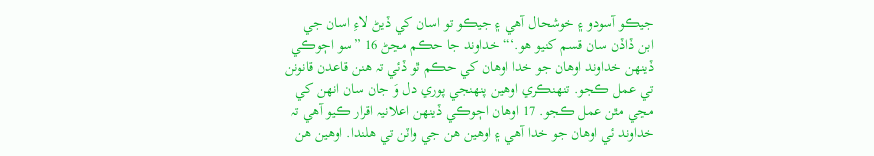جيڪو آسودو ۽ خوشحال آهي ۽ جيڪو تو اسان کي ڏيڻ لاءِ اسان جي ابن ڏاڏن سان قسم کنيو هو.‘“ خداوند جا حڪم مڃڻ 16 ”سو اڄوڪي ڏينهن خداوند اوهان جو خدا اوهان کي حڪم ٿو ڏئي تہ هنن قاعدن قانونن تي عمل ڪجو. تنهنڪري اوهين پنهنجي پوري دل وَ جان سان انهن کي مڃي مٿن عمل ڪجو. 17 اوهان اڄوڪي ڏينهن اعلانيہ اقرار ڪيو آهي تہ خداوند ئي اوهان جو خدا آهي ۽ اوهين هن جي واٽن تي هلندا. اوهين هن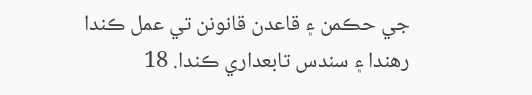جي حڪمن ۽ قاعدن قانونن تي عمل ڪندا رهندا ۽ سندس تابعداري ڪندا. 18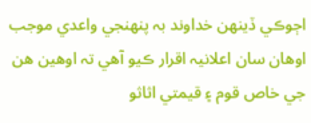اڄوڪي ڏينهن خداوند بہ پنهنجي واعدي موجب اوهان سان اعلانيہ اقرار ڪيو آهي تہ اوهين هن جي خاص قوم ۽ قيمتي اثاثو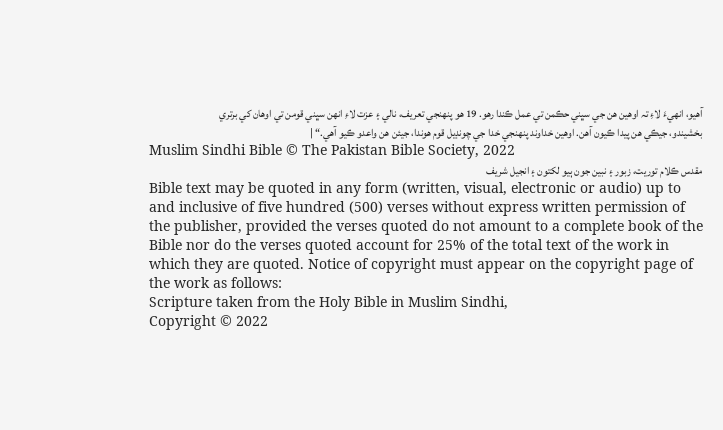آهيو، انهيءَ لاءِ تہ اوهين هن جي سڀني حڪمن تي عمل ڪندا رهو. 19 هو پنهنجي تعريف، نالي ۽ عزت لاءِ انهن سڀني قومن تي اوهان کي برتري بخشيندو، جيڪي هن پيدا ڪيون آهن. اوهين خداوند پنهنجي خدا جي چونڊيل قوم هوندا، جيئن هن واعدو ڪيو آهي.“ |
Muslim Sindhi Bible © The Pakistan Bible Society, 2022
مقدس ڪلام توريت، زبور ۽ نبين جون ٻيو لکتون ۽ انجيل شريف
Bible text may be quoted in any form (written, visual, electronic or audio) up to and inclusive of five hundred (500) verses without express written permission of the publisher, provided the verses quoted do not amount to a complete book of the Bible nor do the verses quoted account for 25% of the total text of the work in which they are quoted. Notice of copyright must appear on the copyright page of the work as follows:
Scripture taken from the Holy Bible in Muslim Sindhi,
Copyright © 2022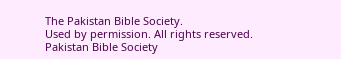The Pakistan Bible Society.
Used by permission. All rights reserved.
Pakistan Bible Society